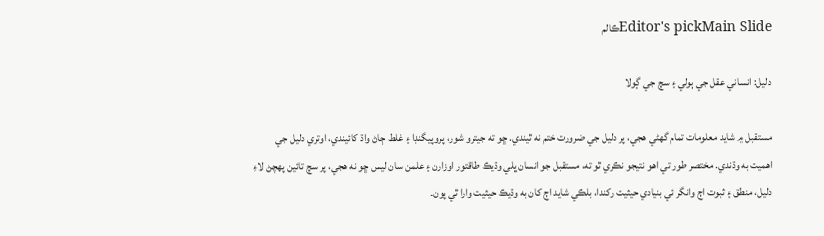Editor's pickMain Slideڪالم

دليل: انساني عقل جي ٻولي ۽ سچ جي ڳولا

مستقبل ۾ شايد معلومات تمام گهڻي هجي، پر دليل جي ضرورت ختم نه ٿيندي. ڇو ته جيترو شور، پروپيگنڊا ۽ غلط ڄاڻ واڌ کائيندي، اوتري دليل جي اهميت به وڌندي. مختصر طور تي اهو نتيجو نڪري ٿو ته، مستقبل جو انسان ڀلي وڌيڪ طاقتور اوزارن ۽ علمن سان ليس ڇو نه هجي، پر سچ تائين پهچڻ لاءِ دليل، منطق ۽ ثبوت اڄ وانگر ئي بنيادي حيثيت رکندا، بلڪي شايد اڄ کان به وڌيڪ حيثيت وارا ٿي پون۔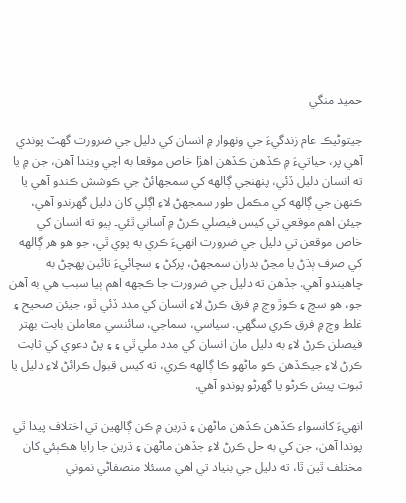حميد منگي

جيتوڻيڪ عام زندگيءَ جي ونهوار ۾ انسان کي دليل جي ضرورت گهٽ پوندي آهي پر، حياتيءَ ۾ ڪڏهن ڪڏهن اهڙا خاص موقعا به اچي ويندا آهن، جن ۾ يا ته انسان دليل ڏئي، پنهنجي ڳالهه کي سمجهائڻ جي ڪوشش ڪندو آهي يا ڪنهن جي ڳالهه کي مڪمل طور سمجهڻ لاءِ اڳلي کان دليل گهرندو آهي، جيئن اهم موقعي تي کيس فيصلي ڪرڻ ۾ آساني ٿئي۔ ٻيو ته انسان کي خاص موقعن تي دليل جي ضرورت انهيءَ ڪري به پوي ٿي، جو هو هر ڳالهه کي صرف ٻڌڻ يا مڃڻ بدران سمجهڻ، پرکڻ ۽ سچائيءَ تائين پهچڻ به چاهيندو آهي. جڏهن ته دليل جي ضرورت جا ڪجهه اهم ٻيا سبب هي به آهن جو، هو سچ ۽ ڪوڙ وچ ۾ فرق ڪرڻ لاءِ انسان کي مدد ڏئي ٿو، جيئن صحيح ۽ غلط وچ ۾ فرق ڪري سگهي. سياسي، سماجي، سائنسي معاملن بابت بهتر فيصلن ڪرڻ لاءِ به دليل مان انسان کي مدد ملي ٿي ۽ ۽ پڻ دعوي کي ثابت ڪرڻ لاءِ جيڪڏهن ڪو ماڻهو ڪا ڳالهه ڪري، ته کيس قبول ڪرائڻ لاءِ دليل يا ثبوت پيش ڪرڻو يا گهرڻو پوندو آهي.

انهيءَ کانسواء ڪڏهن ڪڏهن ماڻهن ۽ ڌرين ۾ ڪن ڳالهين تي اختلاف پيدا ٿي پوندا آهن، جن کي به حل ڪرڻ لاءِ جڏهن ماڻهن ۽ ڌرين جا رايا هڪٻئي کان مختلف ٿين ٿا، ته دليل جي بنياد تي اهي مسئلا منصفاڻي نموني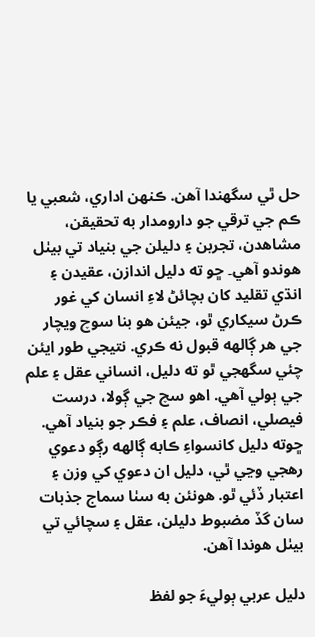حل ٿي سگهندا آهن. ڪنهن اداري، شعبي يا ڪم جي ترقي جو دارومدار به تحقيقن، مشاهدن، تجربن ۽ دليلن جي بنياد تي بيٺل هوندو آهي۔ ڇو ته دليل اندازن، عقيدن ۽ انڌي تقليد کان بچائڻ لاءِ انسان کي غور ڪرڻ سيکاري ٿو، جيئن هو بنا سوچ ويچار جي هر ڳالهه قبول نه ڪري. نتيجي طور ايئن چئي سگهجي ٿو ته دليل، انساني عقل ۽ علم جي ٻولي آهي. اهو سچ جي ڳولا، درست فيصلي، انصاف، علم ۽ فڪر جو بنياد آهي. ڇوته دليل کانسواءِ ڪابه ڳالهه رڳو دعوي رهجي وڃي ٿي، دليل ان دعوي کي وزن ۽ اعتبار ڏئي ٿو. هونئن به سٺا سماج جذبات سان گڏ مضبوط دليلن، عقل ۽ سچائي تي بيٺل هوندا آهن.

دليل عربي ٻوليءَ جو لفظ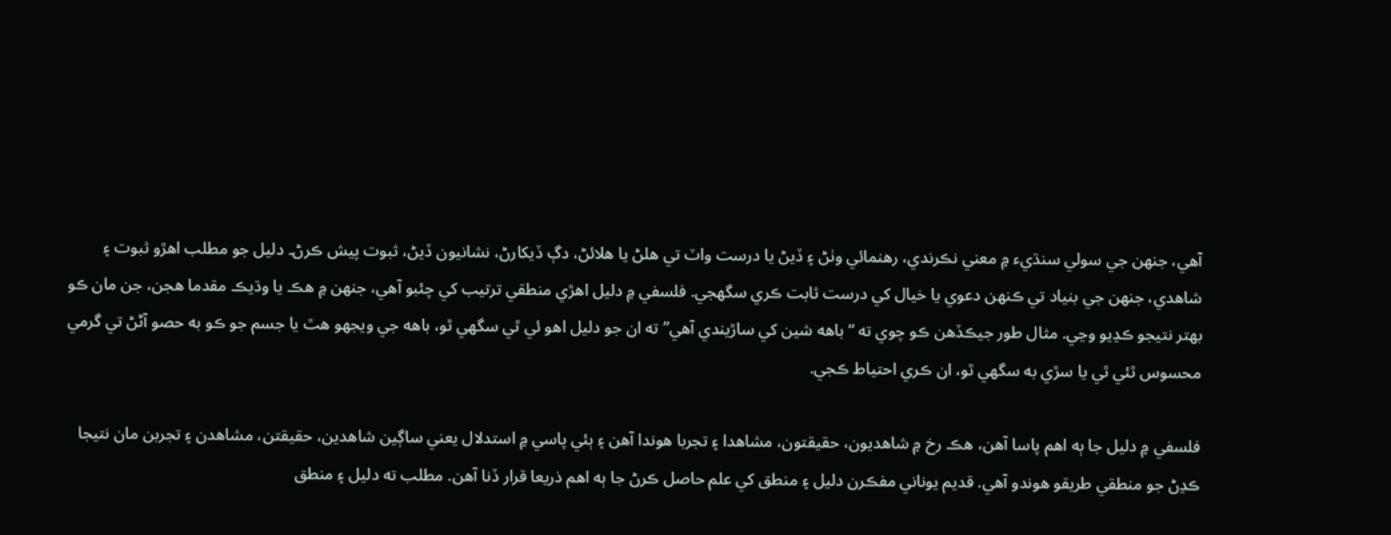آهي، جنهن جي سولي سنڌيء ۾ معني نڪرندي، رهنمائي وٺڻ ۽ ڏيڻ يا درست واٽ تي هلڻ يا هلائڻ، دڳ ڏيکارڻ، نشانيون ڏيڻ، ثبوت پيش ڪرڻ۔ دليل جو مطلب اهڙو ثبوت ۽ شاهدي، جنهن جي بنياد تي ڪنهن دعوي يا خيال کي درست ثابت ڪري سگهجي. فلسفي ۾ دليل اهڙي منطقي ترتيب کي چئبو آهي، جنهن ۾ هڪ يا وڌيڪ مقدما هجن، جن مان ڪو بهتر نتيجو ڪڍيو وڃي. مثال طور جيڪڏهن ڪو چوي ته “باهه شين کي ساڙيندي آهي” ته ان جو دليل اهو ئي ٿي سگهي ٿو، باهه جي ويجهو هٿ يا جسم جو ڪو به حصو آڻڻ تي گرمي محسوس ٿئي ٿي يا سڙي به سگهي ٿو، ان ڪري احتياط ڪجي.

فلسفي ۾ دليل جا ٻه اهم پاسا آهن، هڪ رخ ۾ شاهديون، حقيقتون، مشاهدا ۽ تجربا هوندا آهن ۽ ٻئي پاسي ۾ استدلال يعني ساڳين شاهدين، حقيقتن، مشاهدن ۽ تجربن مان نتيجا ڪڍڻ جو منطقي طريقو هوندو آهي. قديم يوناني مفڪرن دليل ۽ منطق کي علم حاصل ڪرڻ جا ٻه اهم ذريعا قرار ڏنا آهن. مطلب ته دليل ۽ منطق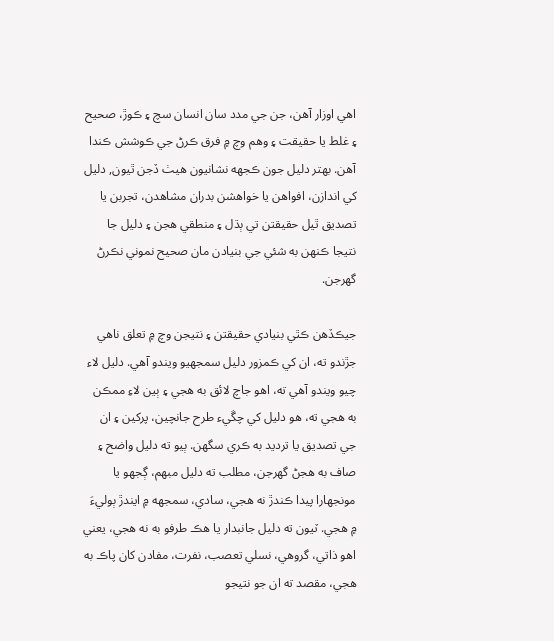اهي اوزار آهن، جن جي مدد سان انسان سچ ۽ ڪوڙ، صحيح ۽ غلط يا حقيقت ۽ وهم وچ ۾ فرق ڪرڻ جي ڪوشش ڪندا آهن. بهتر دليل جون ڪجهه نشانيون هيٺ ڏجن ٿيون, دليل کي اندازن، افواهن يا خواهشن بدران مشاهدن، تجربن يا تصديق ٿيل حقيقتن تي ٻڌل ۽ منطقي هجن ۽ دليل جا نتيجا ڪنهن به شئي جي بنيادن مان صحيح نموني نڪرڻ گهرجن.

جيڪڏهن ڪٿي بنيادي حقيقتن ۽ نتيجن وچ ۾ تعلق ناهي جڙندو ته، ان کي ڪمزور دليل سمجهيو ويندو آهي. دليل لاء چيو ويندو آهي ته، اهو جاچ لائق به هجي ۽ ٻين لاءِ ممڪن به هجي ته، هو دليل کي چڱيء طرح جانچين، پرکين ۽ ان جي تصديق يا ترديد به ڪري سگهن. ٻيو ته دليل واضح ۽ صاف به هجڻ گهرجن، مطلب ته دليل مبهم، ڳجهو يا مونجهارا پيدا ڪندڙ نه هجي، سادي، سمجهه ۾ ايندڙ ٻوليءَ ۾ هجي. ٽيون ته دليل جانبدار يا هڪ طرفو به نه هجي، يعني اهو ذاتي، گروهي، نسلي تعصب، نفرت، مفادن کان پاڪ به هجي، مقصد ته ان جو نتيجو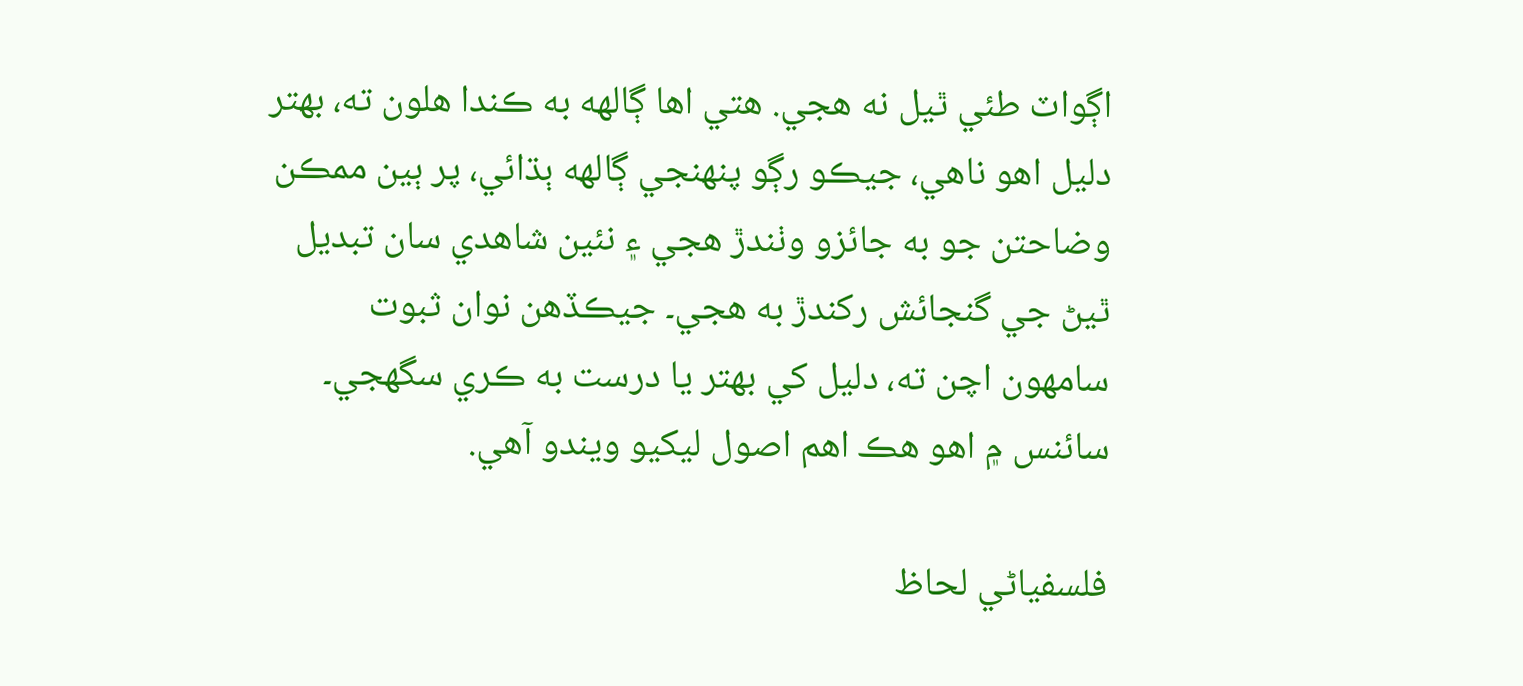اڳواٽ طئي ٿيل نه هجي. هتي اها ڳالهه به ڪندا هلون ته، بهتر دليل اهو ناهي، جيڪو رڳو پنهنجي ڳالهه ٻڌائي، پر ٻين ممڪن وضاحتن جو به جائزو وٺندڙ هجي ۽ نئين شاهدي سان تبديل ٿيڻ جي گنجائش رکندڙ به هجي۔ جيڪڏهن نوان ثبوت سامهون اچن ته، دليل کي بهتر يا درست به ڪري سگهجي۔ سائنس ۾ اهو هڪ اهم اصول ليکيو ويندو آهي.

فلسفياڻي لحاظ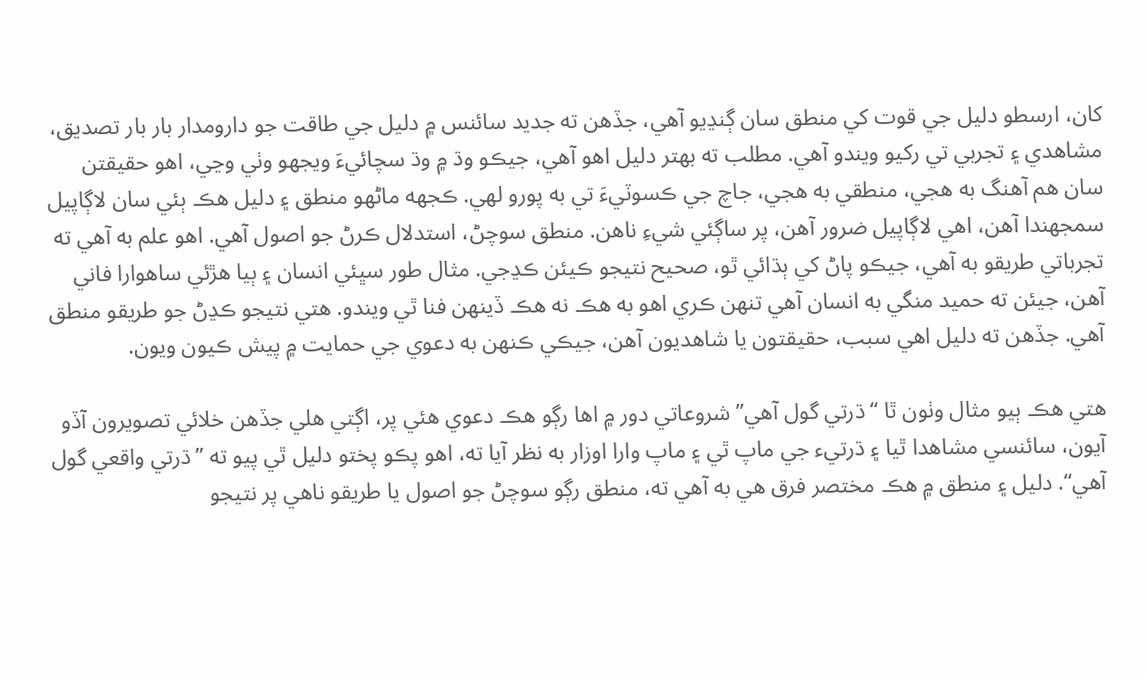کان، ارسطو دليل جي قوت کي منطق سان ڳنڍيو آهي، جڏهن ته جديد سائنس ۾ دليل جي طاقت جو دارومدار بار بار تصديق، مشاهدي ۽ تجربي تي رکيو ويندو آهي. مطلب ته بهتر دليل اهو آهي، جيڪو وڌ ۾ وڌ سچائيءَ ويجهو وٺي وڃي، اهو حقيقتن سان هم آهنگ به هجي، منطقي به هجي، جاچ جي ڪسوٽيءَ تي به پورو لهي. ڪجهه ماڻهو منطق ۽ دليل هڪ ٻئي سان لاڳاپيل سمجهندا آهن، اهي لاڳاپيل ضرور آهن، پر ساڳئي شيءِ ناهن. منطق سوچڻ، استدلال ڪرڻ جو اصول آهي. اهو علم به آهي ته تجرباتي طريقو به آهي، جيڪو پاڻ کي ٻڌائي ٿو، صحيح نتيجو ڪيئن ڪڍجي. مثال طور سڀئي انسان ۽ ٻيا هڙئي ساهوارا فاني آهن، جيئن ته حميد منگي به انسان آهي تنهن ڪري اهو به هڪ نه هڪ ڏينهن فنا ٿي ويندو. هتي نتيجو ڪڍڻ جو طريقو منطق آهي. جڏهن ته دليل اهي سبب، حقيقتون يا شاهديون آهن، جيڪي ڪنهن به دعوي جي حمايت ۾ پيش ڪيون ويون.

هتي هڪ ٻيو مثال وٺون ٿا “ڌرتي گول آهي” شروعاتي دور ۾ اها رڳو هڪ دعوي هئي پر، اڳتي هلي جڏهن خلائي تصويرون آڏو آيون، سائنسي مشاهدا ٿيا ۽ ڌرتيء جي ماپ ٿي ۽ ماپ وارا اوزار به نظر آيا ته، اهو پڪو پختو دليل ٿي پيو ته ”ڌرتي واقعي گول آهي“. دليل ۽ منطق ۾ هڪ مختصر فرق هي به آهي ته، منطق رڳو سوچڻ جو اصول يا طريقو ناهي پر نتيجو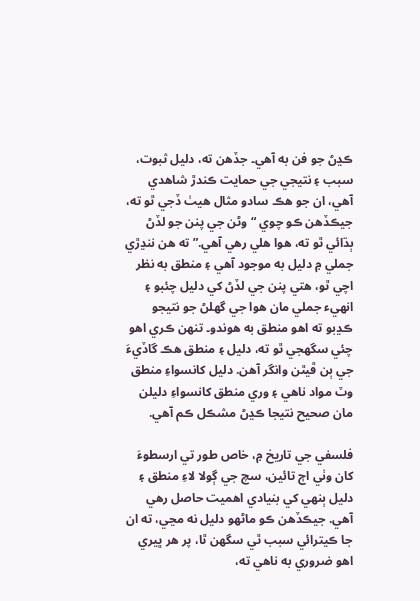ڪڍڻ جو فن به آهي۔ جڏهن ته، دليل ثبوت، سبب ۽ نتيجي جي حمايت ڪندڙ شاهدي آهي، ان جو هڪ سادو مثال هيٺ ڏجي ٿو ته، جيڪڏهن ڪو چوي “وڻن جي پنن جو لڏڻ ٻڌائي ٿو ته، هوا هلي رهي آهي.” ته هن ننڍڙي جملي ۾ دليل به موجود آهي ۽ منطق به نظر اچي ٿو، هتي پنن جي لڏڻ کي دليل چئبو ۽ انهيء جملي مان هوا جي گهلڻ جو نتيجو ڪڍبو ته اهو منطق به هوندو۔ تنهن ڪري اهو چئي سگهجي ٿو ته، دليل ۽ منطق هڪ گاڏيءَ جي ٻن ڦيٿن وانگر آهن. دليل کانسواءِ منطق وٽ مواد ناهي ۽ وري منطق کانسواءِ دليلن مان صحيح نتيجا ڪڍڻ مشڪل ڪم آهي.

فلسفي جي تاريخ ۾، خاص طور تي ارسطوءَ کان وٺي اڄ تائين، سچ جي ڳولا لاءِ منطق ۽ دليل ٻنهي کي بنيادي اهميت حاصل رهي آهي. جيڪڏهن ڪو ماڻهو دليل نه مڃي، ته ان جا ڪيترائي سبب ٿي سگهن ٿا، پر هر ڀيري اهو ضروري به ناهي ته،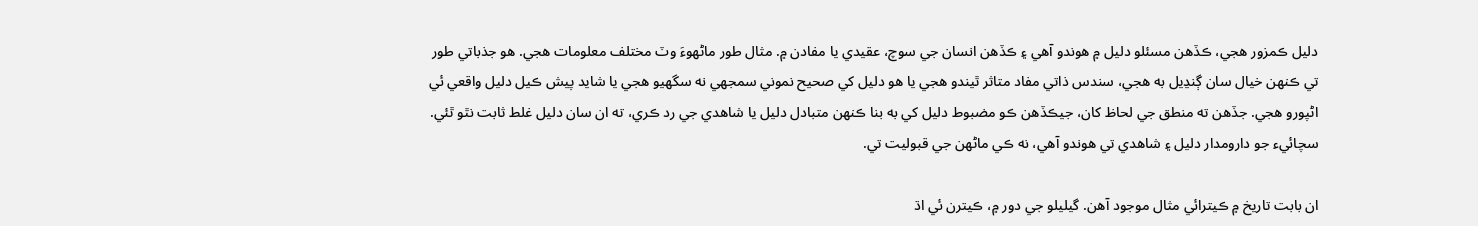دليل ڪمزور هجي، ڪڏهن مسئلو دليل ۾ هوندو آهي ۽ ڪڏهن انسان جي سوچ، عقيدي يا مفادن ۾. مثال طور ماڻهوءَ وٽ مختلف معلومات هجي. هو جذباتي طور تي ڪنهن خيال سان ڳنڍيل به هجي، سندس ذاتي مفاد متاثر ٿيندو هجي يا هو دليل کي صحيح نموني سمجهي نه سگهيو هجي يا شايد پيش ڪيل دليل واقعي ئي اڻپورو هجي. جڏهن ته منطق جي لحاظ کان، جيڪڏهن ڪو مضبوط دليل کي به بنا ڪنهن متبادل دليل يا شاهدي جي رد ڪري، ته ان سان دليل غلط ثابت نٿو ٿئي. سچائيء جو دارومدار دليل ۽ شاهدي تي هوندو آهي، نه ڪي ماڻهن جي قبوليت تي.

ان بابت تاريخ ۾ ڪيترائي مثال موجود آهن. گيليلو جي دور ۾، ڪيترن ئي اڌ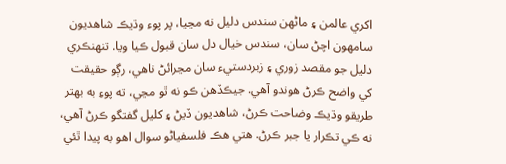اکري عالمن ۽ ماڻهن سندس دليل نه مڃيا، پر پوء وڌيڪ شاهديون سامهون اچڻ سان، سندس خيال دل سان قبول ڪيا ويا. تنهنڪري دليل جو مقصد زوري ۽ زبردستيء سان مڃرائڻ ناهي، رڳو حقيقت کي واضح ڪرڻ هوندو آهي. جيڪڏهن ڪو نه ٿو مڃي، ته پوءِ به بهتر طريقو وڌيڪ وضاحت ڪرڻ، شاهديون ڏيڻ ۽ کليل گفتگو ڪرڻ آهي، نه ڪي تڪرار يا جبر ڪرڻ. هتي هڪ فلسفياڻو سوال اهو به پيدا ٿئي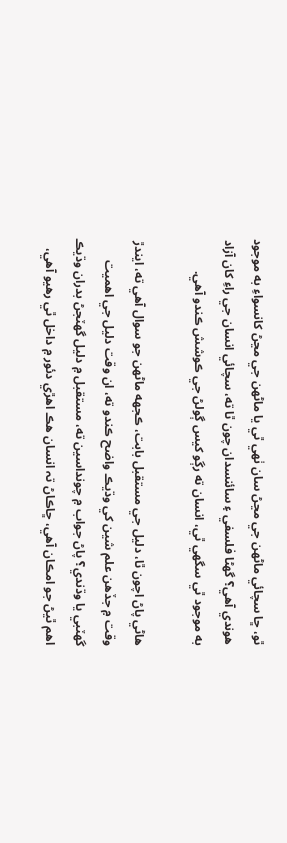ٿو، ڇا سچائي ماڻهن جي مڃڻ سان ٺهي ٿي يا ماڻهن جي مڃڻ کانسواءِ به موجود هوندي آهي؟ گهڻا فلسفي ۽ سائنسدان چون ٿا ته، سچائي انسان جي راءِ کان آزاد به موجود ٿي سگهي ٿي، انسان ته رڳو کيس ڳولڻ جي ڪوشش ڪندو آهي.

هاڻي پاڻ اچون ٿا، دليل جي مستقبل بابت، ڪجهه ماڻهن جو سوال آهي ته، ايندڙ وقت ۾ جڏهن علم شين کي وڌيڪ واضح ڪندو ته، ان وقت دليل جي اهميت گهٽبي يا وڌندي؟ پاڻ جواب ۾ چونداسين ته، مستقبل ۾ دليل گهٽجڻ بدران وڌيڪ اهم ٿيڻ جو امڪان آهي، ڇاڪاڻ تہ انسان هڪ اهڙي دئور ۾ داخل ٿي رهيو آهي،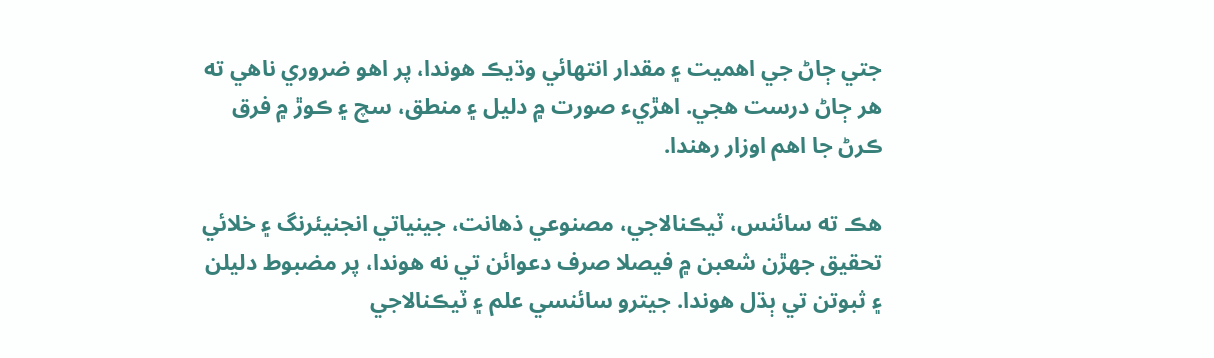جتي ڄاڻ جي اهميت ۽ مقدار انتهائي وڌيڪ هوندا، پر اهو ضروري ناهي ته هر ڄاڻ درست هجي. اهڙيء صورت ۾ دليل ۽ منطق، سچ ۽ ڪوڙ ۾ فرق ڪرڻ جا اهم اوزار رهندا.

هڪ ته سائنس، ٽيڪنالاجي، مصنوعي ذهانت، جينياتي انجنيئرنگ ۽ خلائي تحقيق جهڙن شعبن ۾ فيصلا صرف دعوائن تي نه هوندا، پر مضبوط دليلن ۽ ثبوتن تي ٻڌل هوندا. جيترو سائنسي علم ۽ ٽيڪنالاجي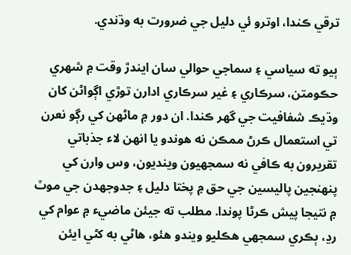ترقي ڪندا، اوترو ئي دليل جي ضرورت به وڌندي.

ٻيو ته سياسي ۽ سماجي حوالي سان ايندڙ وقت ۾ شهري حڪومتن، سرڪاري ۽ غير سرڪاري ادارن توڙي اڳواڻن کان وڌيڪ شفافيت جي گهر ڪندا. ان دور ۾ ماڻهن کي رڳو نعرن تي استعمال ڪرڻ ممڪن نه هوندو يا انهن لاء جذباتي تقريرون به ڪافي نه سمجهيون وينديون، وس وارن کي پنهنجين پاليسين جي حق ۾ پختا دليل ۽ جدوجهدن جي موٽ ۾ نتيجا پيش ڪرڻا پوندا. مطلب ته جيئن ماضيء ۾ عوام کي رڍ، ٻڪري سمجهي هڪليو ويندو هئو، هاڻي به کڻي ايئن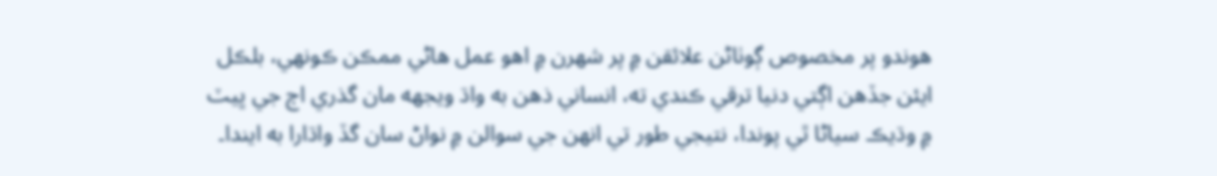هوندو پر مخصوص ڳوٺاڻن علائقن ۾ پر شهرن ۾ اهو عمل هاڻي ممڪن ڪونهي، بلڪل ايئن جڏهن اڳتي دنيا ترقي ڪندي ته، انساني ذهن به واڌ ويجهه مان گذري اڄ جي ڀيٽ ۾ وڌيڪ سياڻا ٿي پوندا، نتيجي طور تي انهن جي سوالن ۾ نواڻ سان گڏ واڌارا به ايندا۔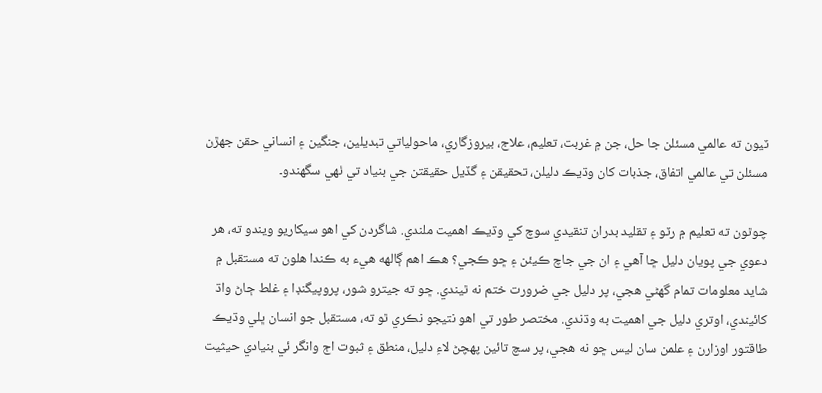ٽيون ته عالمي مسئلن جا حل، جن ۾ غربت، تعليم، علاج، بيروزگاري، ماحولياتي تبديلين، جنگين ۽ انساني حقن جهڙن مسئلن تي عالمي اتفاق، جذبات کان وڌيڪ دليلن، تحقيقن ۽ گڏيل حقيقتن جي بنياد تي ٺهي سگهندو۔

چوٿون ته تعليم ۾ رٽو ۽ تقليد بدران تنقيدي سوچ کي وڌيڪ اهميت ملندي. شاگردن کي اهو سيکاريو ويندو ته، هر دعوي جي پويان دليل ڇا آهي ۽ ان جي جاچ ڪيئن ۽ ڇو ڪجي؟ هڪ اهم ڳالهه هيء به ڪندا هلون ته مستقبل ۾ شايد معلومات تمام گهڻي هجي، پر دليل جي ضرورت ختم نه ٿيندي. ڇو ته جيترو شور، پروپيگنڊا ۽ غلط ڄاڻ واڌ کائيندي، اوتري دليل جي اهميت به وڌندي. مختصر طور تي اهو نتيجو نڪري ٿو ته، مستقبل جو انسان ڀلي وڌيڪ طاقتور اوزارن ۽ علمن سان ليس ڇو نه هجي، پر سچ تائين پهچڻ لاءِ دليل، منطق ۽ ثبوت اڄ وانگر ئي بنيادي حيثيت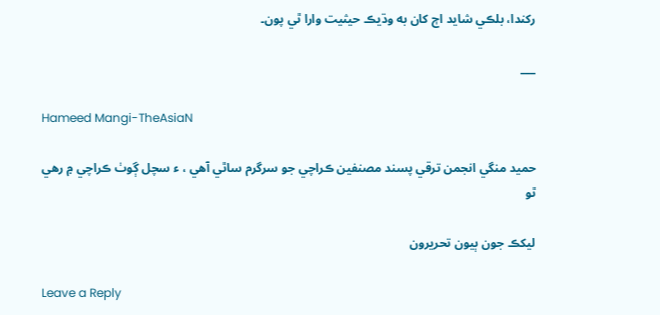رکندا، بلڪي شايد اڄ کان به وڌيڪ حيثيت وارا ٿي پون۔

___

Hameed Mangi-TheAsiaN

حميد منگي انجمن ترقي پسند مصنفين ڪراچي جو سرگرم ساٿي آهي ، ء سچل ڳوٺ ڪراچي ۾ رھي ٿو

ليکڪ جون ٻيون تحريرون

Leave a Reply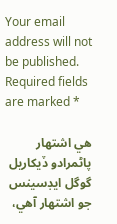Your email address will not be published. Required fields are marked *

هي اشتهار پاڻمرادو ڏيکاريل گوگل ايڊسينس جو اشتهار آهي،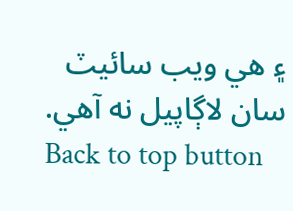۽ هي ويب سائيٽ سان لاڳاپيل نه آهي.
Back to top button